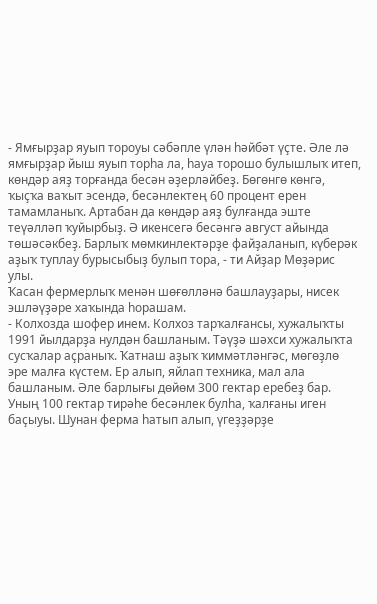- Ямғырҙар яуып тороуы сәбәпле үлән һәйбәт үҫте. Әле лә ямғырҙар йыш яуып торһа ла, һауа торошо булышлыҡ итеп, көндәр аяҙ торғанда бесән әҙерләйбеҙ. Бөгөнгө көнгә, ҡыҫҡа ваҡыт эсендә, бесәнлектең 60 процент ерен тамамланыҡ. Артабан да көндәр аяҙ булғанда эште теүәлләп ҡуйырбыҙ. Ә икенсегә бесәнгә август айында төшәсәкбеҙ. Барлыҡ мөмкинлектәрҙе файҙаланып, күберәк аҙыҡ туплау бурысыбыҙ булып тора, - ти Айҙар Мөҙәрис улы.
Ҡасан фермерлыҡ менән шөғөлләнә башлауҙары, нисек эшләүҙәре хаҡында һорашам.
- Колхозда шофер инем. Колхоз тарҡалғансы, хужалыҡты 1991 йылдарҙа нулдән башланым. Тәүҙә шәхси хужалыҡта сусҡалар аҫраныҡ. Ҡатнаш аҙыҡ ҡиммәтләнгәс, мөгөҙлө эре малға күстем. Ер алып, яйлап техника, мал ала башланым. Әле барлығы дөйөм 300 гектар еребеҙ бар. Уның 100 гектар тирәһе бесәнлек булһа, ҡалғаны иген баҫыуы. Шунан ферма һатып алып, үгеҙҙәрҙе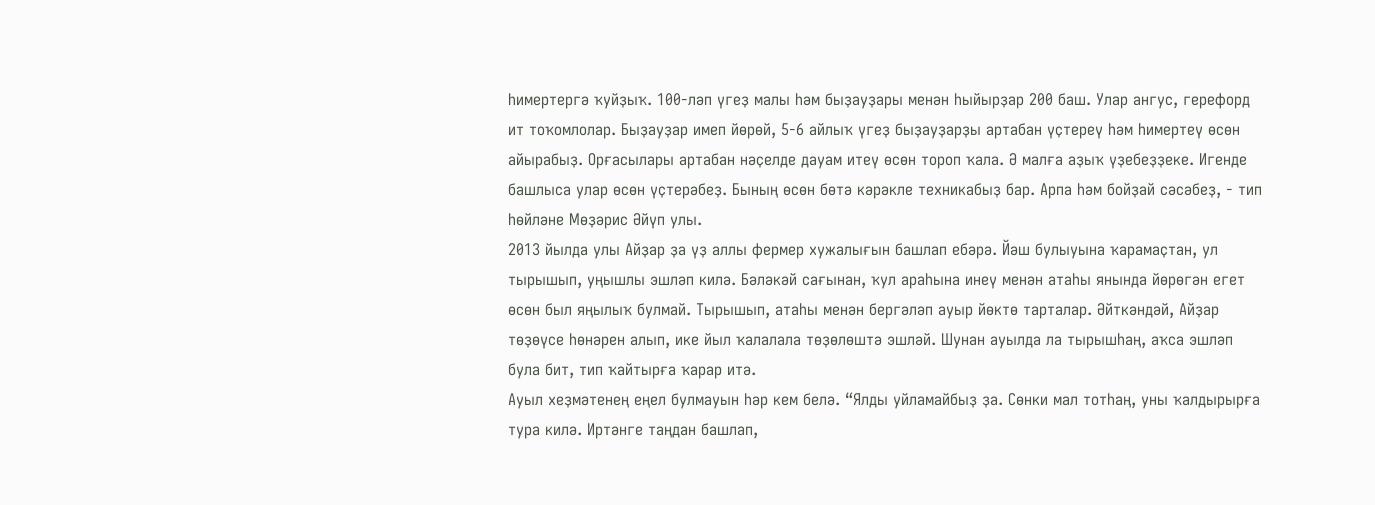һимертергә ҡуйҙыҡ. 100-ләп үгеҙ малы һәм быҙауҙары менән һыйырҙар 200 баш. Улар ангус, герефорд ит тоҡомлолар. Быҙауҙар имеп йөрөй, 5-6 айлыҡ үгеҙ быҙауҙарҙы артабан үҫтереү һәм һимертеү өсөн айырабыҙ. Орғасылары артабан нәҫелде дауам итеү өсөн тороп ҡала. Ә малға аҙыҡ үҙебеҙҙеке. Игенде башлыса улар өсөн үҫтерәбеҙ. Бының өсөн бөтә кәрәкле техникабыҙ бар. Арпа һәм бойҙай сәсәбеҙ, - тип һөйләне Мөҙәрис Әйүп улы.
2013 йылда улы Айҙар ҙа үҙ аллы фермер хужалығын башлап ебәрә. Йәш булыуына ҡарамаҫтан, ул тырышып, уңышлы эшләп килә. Бәләкәй сағынан, ҡул араһына инеү менән атаһы янында йөрөгән егет өсөн был яңылыҡ булмай. Тырышып, атаһы менән бергәләп ауыр йөктө тарталар. Әйткәндәй, Айҙар төҙөүсе һөнәрен алып, ике йыл ҡалалала төҙөлөштә эшләй. Шунан ауылда ла тырышһаң, аҡса эшләп була бит, тип ҡайтырға ҡарар итә.
Ауыл хеҙмәтенең еңел булмауын һәр кем белә. “Ялды уйламайбыҙ ҙа. Сөнки мал тотһаң, уны ҡалдырырға тура килә. Иртәнге таңдан башлап,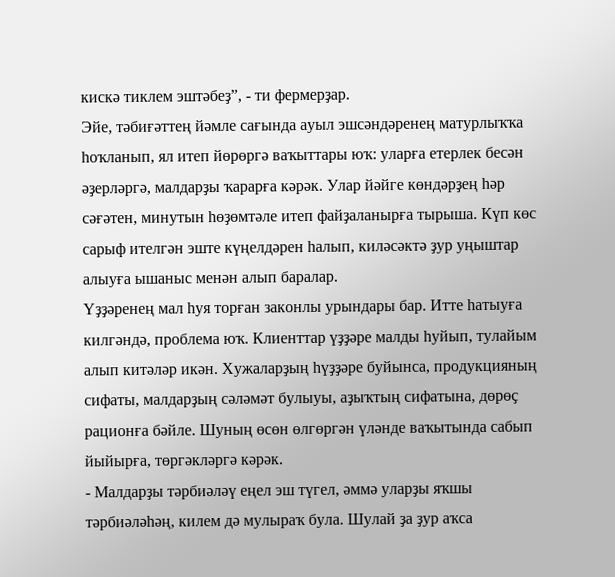кискә тиклем эштәбеҙ”, - ти фермерҙар.
Эйе, тәбиғәттең йәмле сағында ауыл эшсәндәренең матурлыҡҡа һоҡланып, ял итеп йөрөргә ваҡыттары юҡ: уларға етерлек бесән әҙерләргә, малдарҙы ҡарарға кәрәк. Улар йәйге көндәрҙең һәр сәғәтен, минутын һөҙөмтәле итеп файҙаланырға тырыша. Күп көс сарыф ителгән эште күңелдәрен һалып, киләсәктә ҙур уңыштар алыуға ышаныс менән алып баралар.
Үҙҙәренең мал һуя торған законлы урындары бар. Итте һатыуға килгәндә, проблема юҡ. Клиенттар үҙҙәре малды һуйып, тулайым алып китәләр икән. Хужаларҙың һүҙҙәре буйынса, продукцияның сифаты, малдарҙың сәләмәт булыуы, аҙыҡтың сифатына, дөрөҫ рационға бәйле. Шуның өсөн өлгөргән үләнде ваҡытында сабып йыйырға, төргәкләргә кәрәк.
- Малдарҙы тәрбиәләү еңел эш түгел, әммә уларҙы яҡшы тәрбиәләһәң, килем дә мулыраҡ була. Шулай ҙа ҙур аҡса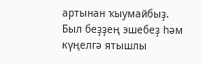артынан ҡыумайбыҙ. Был беҙҙең эшебеҙ һәм күңелгә ятышлы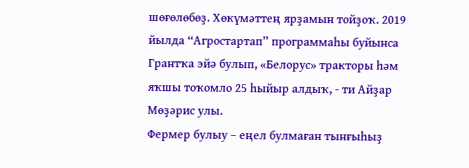шөғөлөбөҙ. Хөкүмәттең ярҙамын тойҙоҡ. 2019 йылда “Агростартап” программаһы буйынса Грантҡа эйә булып, «Белорус» тракторы һәм яҡшы тоҡомло 25 һыйыр алдыҡ, - ти Айҙар Мөҙәрис улы.
Фермер булыу – еңел булмаған тынғыһыҙ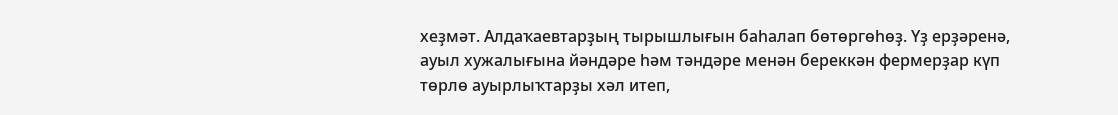хеҙмәт. Алдаҡаевтарҙың тырышлығын баһалап бөтөргөһөҙ. Үҙ ерҙәренә, ауыл хужалығына йәндәре һәм тәндәре менән береккән фермерҙар күп төрлө ауырлыҡтарҙы хәл итеп,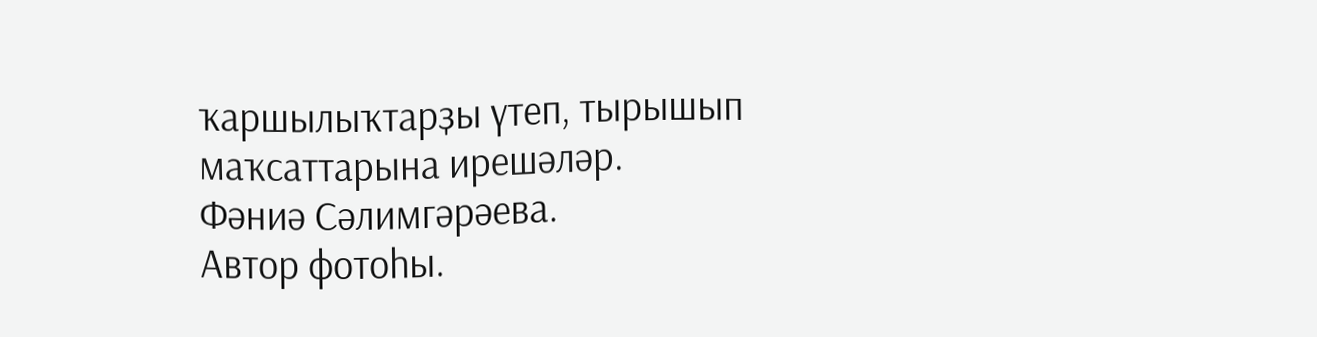ҡаршылыҡтарҙы үтеп, тырышып маҡсаттарына ирешәләр.
Фәниә Сәлимгәрәева.
Автор фотоһы.